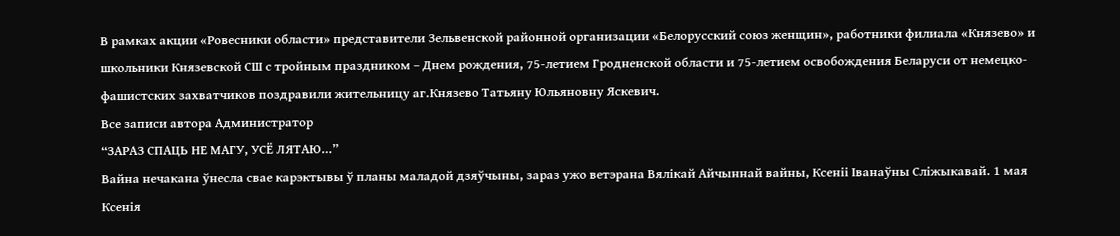В рамках акции «Ровесники области» представители Зельвенской районной организации «Белорусский союз женщин», работники филиала «Князево» и школьники Князевской СШ с тройным праздником – Днем рождения, 75-летием Гродненской области и 75-летием освобождения Беларуси от немецко-фашистских захватчиков поздравили жительницу аг.Князево Татьяну Юльяновну Яскевич.
Все записи автора Администратор
“ЗАРАЗ СПАЦЬ НЕ МАГУ, УСЁ ЛЯТАЮ…”
Вайна нечакана ўнесла свае карэктывы ў планы маладой дзяўчыны, зараз ужо ветэрана Вялікай Айчыннай вайны, Ксеніі Іванаўны Сліжыкавай. 1 мая Ксенія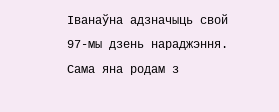Іванаўна адзначыць свой 97-мы дзень нараджэння. Сама яна родам з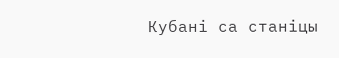Кубані са станіцы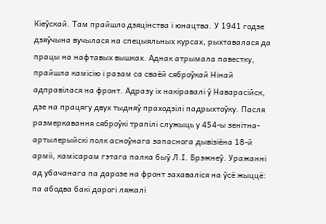Кіеўскай. Там прайшло дзяцінства і юнацтва. У 1941 годзе дзяўчына вучылася на спецыяльных курсах, рыхтавалася да працы на нафтавых вышках. Аднак атрымала павестку, прайшла камісію і разам са сваёй сяброўкай Нінай адправілася на фронт. Адразу іх накіравалі ў Наварасійск, дзе на працягу двух тыдняў праходзілі падрыхтоўку. Пасля размеркавання сяброўкі трапілі служыць у 454-ы зенітна-артылерыйскі полк асноўнага запаснога дывізіёна 18-й арміі, камісарам гэтага палка быў Л.І. Брэжнеў. Уражанні ад убачанага па дарозе на фронт захаваліся на ўсё жыццё: па абодва бакі дарогі ляжалі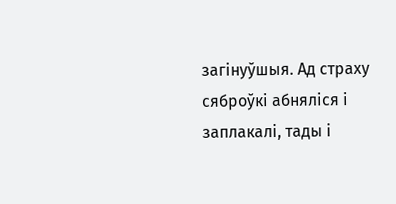загінуўшыя. Ад страху сяброўкі абняліся і заплакалі, тады і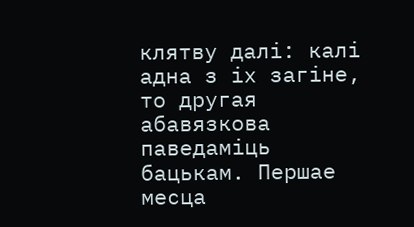клятву далі: калі адна з іх загіне, то другая абавязкова паведаміць бацькам. Першае месца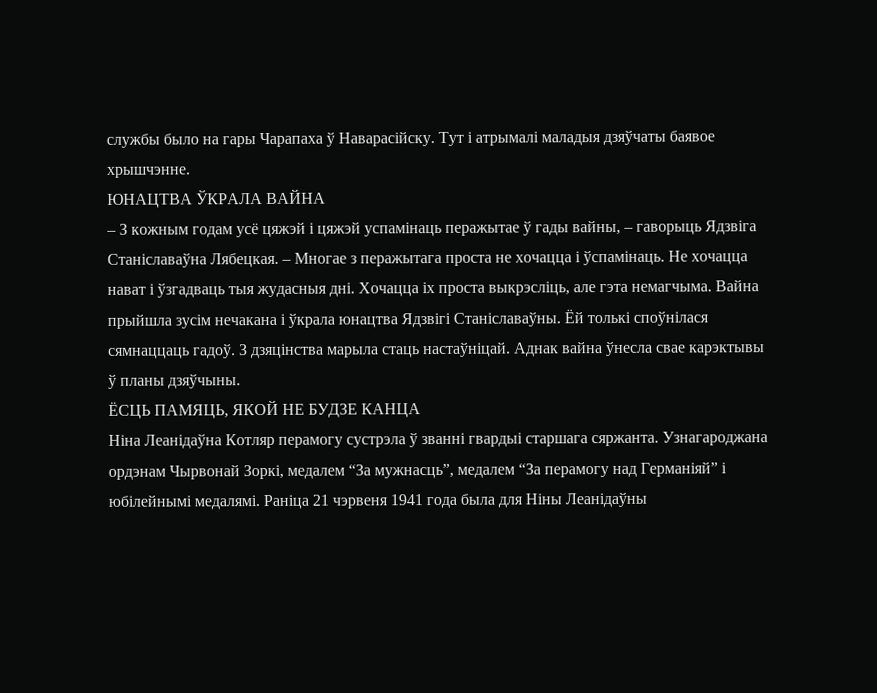службы было на гары Чарапаха ў Наварасійску. Тут і атрымалі маладыя дзяўчаты баявое хрышчэнне.
ЮНАЦТВА ЎКРАЛА ВАЙНА
– З кожным годам усё цяжэй і цяжэй успамінаць перажытае ў гады вайны, – гаворыць Ядзвіга Станіславаўна Лябецкая. – Многае з перажытага проста не хочацца і ўспамінаць. Не хочацца нават і ўзгадваць тыя жудасныя дні. Хочацца іх проста выкрэсліць, але гэта немагчыма. Вайна прыйшла зусім нечакана і ўкрала юнацтва Ядзвігі Станіславаўны. Ёй толькі споўнілася сямнаццаць гадоў. З дзяцінства марыла стаць настаўніцай. Аднак вайна ўнесла свае карэктывы ў планы дзяўчыны.
ЁСЦЬ ПАМЯЦЬ, ЯКОЙ НЕ БУДЗЕ КАНЦА
Ніна Леанідаўна Котляр перамогу сустрэла ў званні гвардыі старшага сяржанта. Узнагароджана ордэнам Чырвонай Зоркі, медалем “За мужнасць”, медалем “За перамогу над Германіяй” і юбілейнымі медалямі. Раніца 21 чэрвеня 1941 года была для Ніны Леанідаўны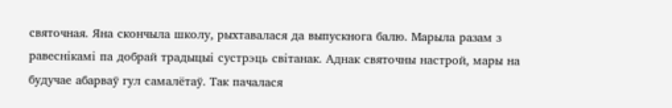святочная. Яна скончыла школу, рыхтавалася да выпускнога балю. Марыла разам з равеснікамі па добрай традыцыі сустрэць світанак. Аднак святочны настрой, мары на будучае абарваў гул самалётаў. Так пачалася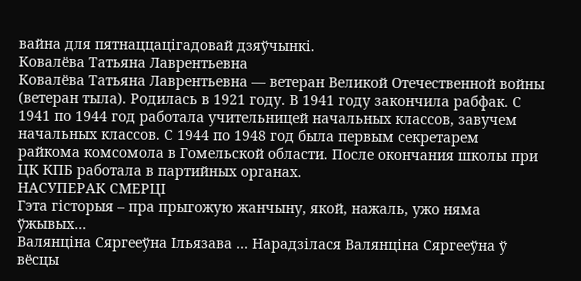вайна для пятнаццацігадовай дзяўчынкі.
Ковалёва Татьяна Лаврентьевна
Ковалёва Татьяна Лаврентьевна — ветеран Великой Отечественной войны (ветеран тыла). Родилась в 1921 году. В 1941 году закончила рабфак. С 1941 по 1944 год работала учительницей начальных классов, завучем начальных классов. С 1944 по 1948 год была первым секретарем райкома комсомола в Гомельской области. После окончания школы при ЦК КПБ работала в партийных органах.
НАСУПЕРАК СМЕРЦІ
Гэта гісторыя – пра прыгожую жанчыну, якой, нажаль, ужо няма ўжывых…
Валянціна Сяргееўна Ільязава … Нарадзілася Валянціна Сяргееўна ў вёсцы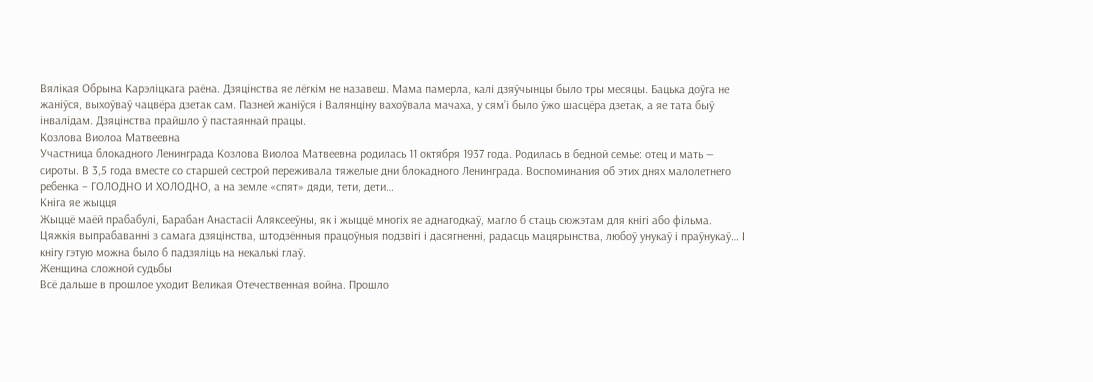Вялікая Обрына Карэліцкага раёна. Дзяцінства яе лёгкім не назавеш. Мама памерла, калі дзяўчынцы было тры месяцы. Бацька доўга не жаніўся, выхоўваў чацвёра дзетак сам. Пазней жаніўся і Валянціну вахоўвала мачаха, у сям’і было ўжо шасцёра дзетак, а яе тата быў інвалідам. Дзяцінства прайшло ў пастаяннай працы.
Козлова Виолоа Матвеевна
Участница блокадного Ленинграда Козлова Виолоа Матвеевна родилась 11 октября 1937 года. Родилась в бедной семье: отец и мать — сироты. В 3,5 года вместе со старшей сестрой переживала тяжелые дни блокадного Ленинграда. Воспоминания об этих днях малолетнего ребенка – ГОЛОДНО И ХОЛОДНО, а на земле «спят» дяди, тети, дети…
Кніга яе жыцця
Жыццё маёй прабабулі, Барабан Анастасіі Аляксееўны, як і жыццё многіх яе аднагодкаў, магло б стаць сюжэтам для кнігі або фільма. Цяжкія выпрабаванні з самага дзяцінства, штодзённыя працоўныя подзвігі і дасягненні, радасць мацярынства, любоў унукаў і праўнукаў… І кнігу гэтую можна было б падзяліць на некалькі глаў.
Женщина сложной судьбы
Всё дальше в прошлое уходит Великая Отечественная война. Прошло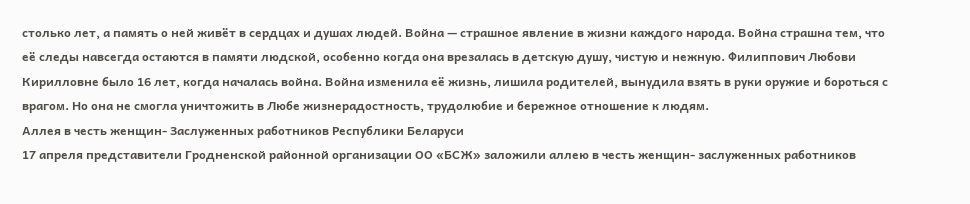столько лет, а память о ней живёт в сердцах и душах людей. Война — страшное явление в жизни каждого народа. Война страшна тем, что её следы навсегда остаются в памяти людской, особенно когда она врезалась в детскую душу, чистую и нежную. Филиппович Любови Кирилловне было 16 лет, когда началась война. Война изменила её жизнь, лишила родителей, вынудила взять в руки оружие и бороться с врагом. Но она не смогла уничтожить в Любе жизнерадостность, трудолюбие и бережное отношение к людям.
Аллея в честь женщин- Заслуженных работников Республики Беларуси
17 апреля представители Гродненской районной организации ОО «БСЖ» заложили аллею в честь женщин- заслуженных работников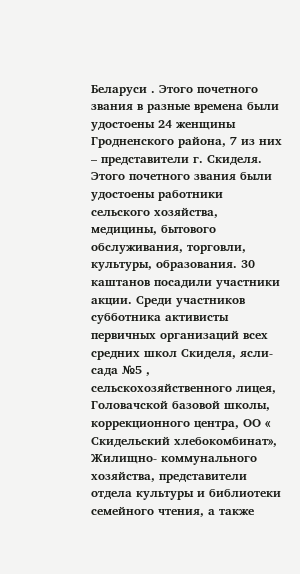Беларуси . Этого почетного звания в разные времена были удостоены 24 женщины Гродненского района, 7 из них – представители г. Скиделя. Этого почетного звания были удостоены работники сельского хозяйства, медицины, бытового обслуживания, торговли, культуры, образования. 30 каштанов посадили участники акции. Среди участников субботника активисты первичных организаций всех средних школ Скиделя, ясли- сада №5 , сельскохозяйственного лицея, Головачской базовой школы, коррекционного центра, ОО « Скидельский хлебокомбинат», Жилищно- коммунального хозяйства, представители отдела культуры и библиотеки семейного чтения, а также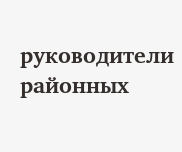руководители районных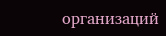организаций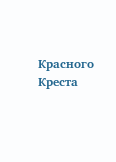Красного Креста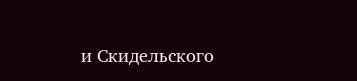и Скидельского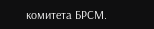комитета БРСМ.